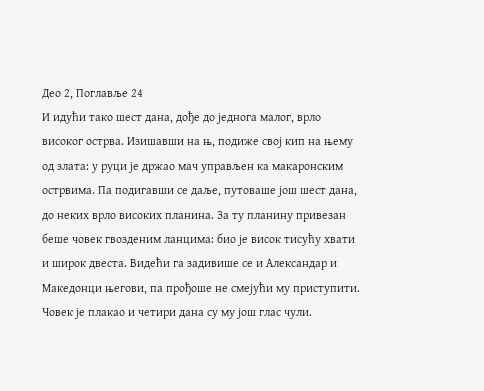Део 2, Поглавље 24
И идући тако шест дана, дође до једнога малог, врло високог острва. Изишавши на њ, подиже свој кип на њему од злата: у руци је држао мач управљен ка макаронским острвима. Па подигавши се даље, путоваше још шест дана, до неких врло високих планина. За ту планину привезан беше човек гвозденим ланцима: био је висок тисућу хвати и широк двеста. Видећи га задивише се и Александар и Македонци његови, па прођоше не смејући му приступити. Човек је плакао и четири дана су му још глас чули.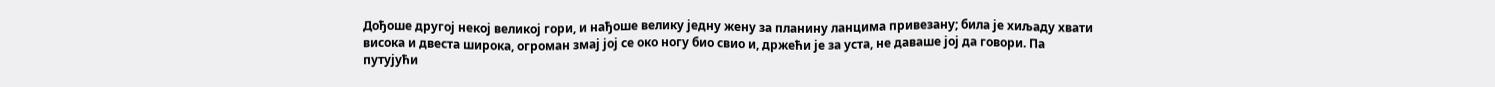Дођоше другој некој великој гори, и нађоше велику једну жену за планину ланцима привезану; била је хиљаду хвати висока и двеста широка, огроман змај јој се око ногу био свио и, држећи је за уста, не даваше јој да говори. Па путујући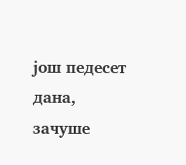још педесет дана, зачуше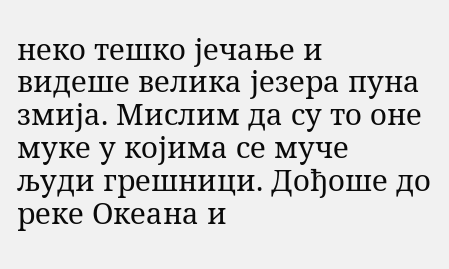неко тешко јечање и видеше велика језера пуна змија. Мислим да су то оне муке у којима се муче људи грешници. Дођоше до реке Океана и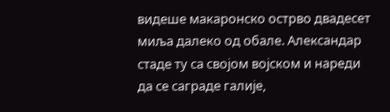видеше макаронско острво двадесет миља далеко од обале. Александар стаде ту са својом војском и нареди да се саграде галије,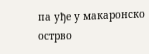па уђе у макаронско острво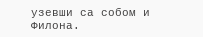узевши са собом и Филона.